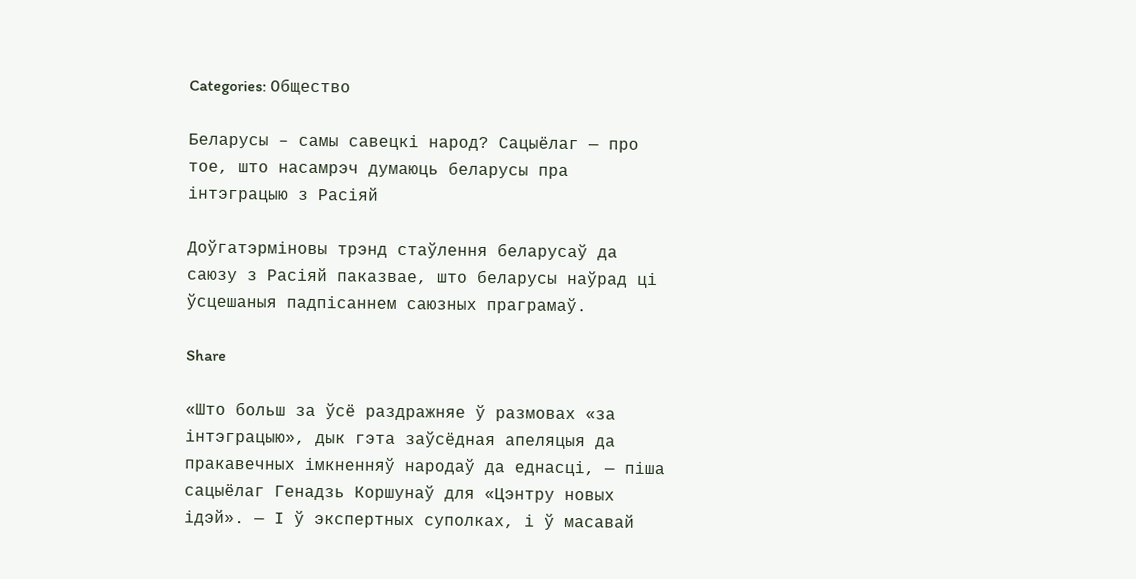Categories: Общество

Беларусы – самы савецкі народ? Сацыёлаг — про тое, што насамрэч думаюць беларусы пра інтэграцыю з Расіяй

Доўгатэрміновы трэнд стаўлення беларусаў да саюзу з Расіяй паказвае, што беларусы наўрад ці ўсцешаныя падпісаннем саюзных праграмаў.

Share

«Што больш за ўсё раздражняе ў размовах «за інтэграцыю», дык гэта заўсёдная апеляцыя да пракавечных імкненняў народаў да еднасці, — піша сацыёлаг Генадзь Коршунаў для «Цэнтру новых ідэй». — І ў экспертных суполках, і ў масавай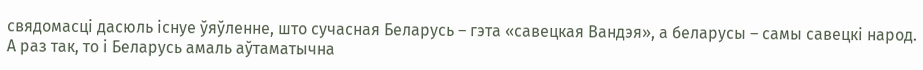свядомасці дасюль існуе ўяўленне, што сучасная Беларусь – гэта «савецкая Вандэя», а беларусы – самы савецкі народ. А раз так, то і Беларусь амаль аўтаматычна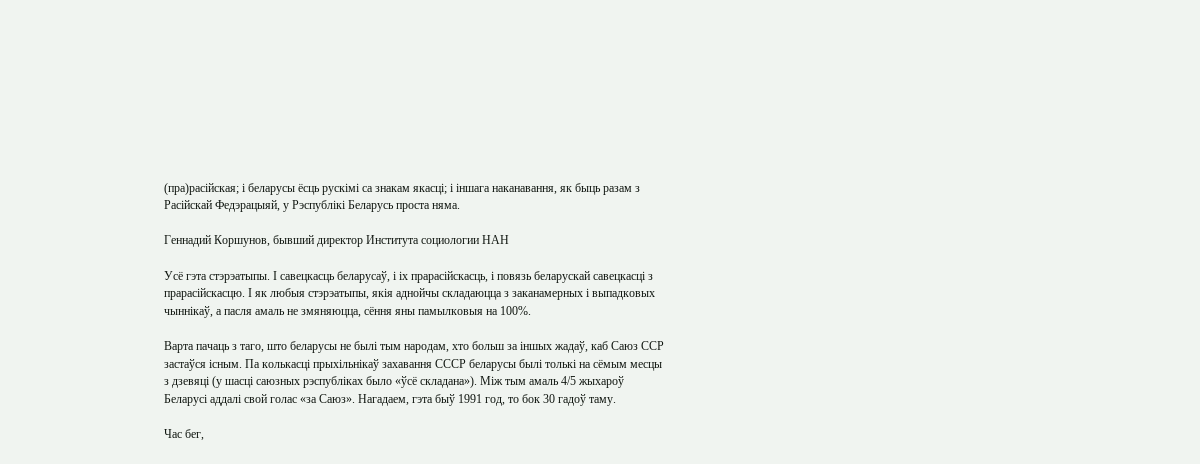(пра)расійская; і беларусы ёсць рускімі са знакам якасці; і іншага наканавання, як быць разам з Расійскай Федэрацыяй, у Рэспублікі Беларусь проста няма.

Геннадий Коршунов, бывший директор Института социологии НАН

Усё гэта стэрэатыпы. І савецкасць беларусаў, і іх прарасійскасць, і повязь беларускай савецкасці з прарасійскасцю. І як любыя стэрэатыпы, якія аднойчы складаюцца з заканамерных і выпадковых чыннікаў, а пасля амаль не змяняюцца, сёння яны памылковыя на 100%.

Варта пачаць з таго, што беларусы не былі тым народам, хто больш за іншых жадаў, каб Саюз ССР застаўся існым. Па колькасці прыхільнікаў захавання СССР беларусы былі толькі на сёмым месцы з дзевяці (у шасці саюзных рэспубліках было «ўсё складана»). Між тым амаль 4/5 жыхароў Беларусі аддалі свой голас «за Саюз». Нагадаем, гэта быў 1991 год, то бок 30 гадоў таму.

Час бег,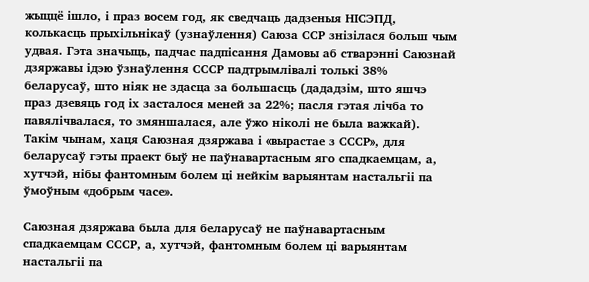жыццё ішло, і праз восем год, як сведчаць дадзеныя НІСЭПД, колькасць прыхільнікаў (узнаўлення) Саюза ССР знізілася больш чым удвая. Гэта значыць, падчас падпісання Дамовы аб стварэнні Саюзнай дзяржавы ідэю ўзнаўлення СССР падтрымлівалі толькі 38% беларусаў, што ніяк не здасца за большасць (дададзім, што яшчэ праз дзевяць год іх засталося меней за 22%; пасля гэтая лічба то павялічвалася, то змяншалася, але ўжо ніколі не была важкай). Такім чынам, хаця Саюзная дзяржава і «вырастае з СССР», для беларусаў гэты праект быў не паўнавартасным яго спадкаемцам, а, хутчэй, нібы фантомным болем ці нейкім варыянтам настальгіі па ўмоўным «добрым часе».

Саюзная дзяржава была для беларусаў не паўнавартасным спадкаемцам СССР, а, хутчэй, фантомным болем ці варыянтам настальгіі па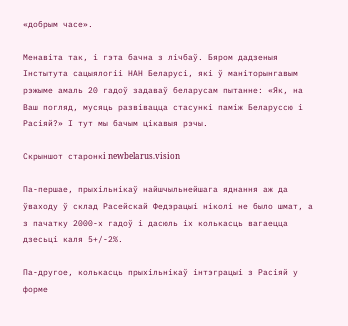«добрым часе».

Менавіта так, і гэта бачна з лічбаў. Бяром дадзеныя Інстытута сацыялогіі НАН Беларусі, які ў маніторынгавым рэжыме амаль 20 гадоў задаваў беларусам пытанне: «Як, на Ваш погляд, мусяць развівацца стасункі паміж Беларуссю і Расіяй?» І тут мы бачым цікавыя рэчы.

Скрыншот старонкi newbelarus.vision

Па-першае, прыхільнікаў найшчыльнейшага яднання аж да ўваходу ў склад Расейскай Федэрацыі ніколі не было шмат, а з пачатку 2000-х гадоў і дасюль іх колькасць вагаецца дзесьці каля 5+/-2%.

Па-другое, колькасць прыхільнікаў інтэграцыі з Расіяй у форме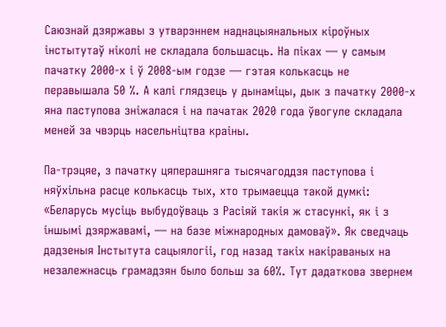Саюзнай дзяржавы з утварэннем наднацыянальных кіроўных інстытутаў ніколі не складала большасць. На піках — у самым пачатку 2000-х і ў 2008-ым годзе — гэтая колькасць не перавышала 50 %. А калі глядзець у дынаміцы, дык з пачатку 2000-х яна паступова зніжалася і на пачатак 2020 года ўвогуле складала меней за чвэрць насельніцтва краіны.

Па-трэцяе, з пачатку цяперашняга тысячагоддзя паступова і няўхільна расце колькасць тых, хто трымаецца такой думкі: «Беларусь мусіць выбудоўваць з Расіяй такія ж стасункі, як і з іншымі дзяржавамі, — на базе міжнародных дамоваў». Як сведчаць дадзеныя Інстытута сацыялогіі, год назад такіх накіраваных на незалежнасць грамадзян было больш за 60%. Тут дадаткова звернем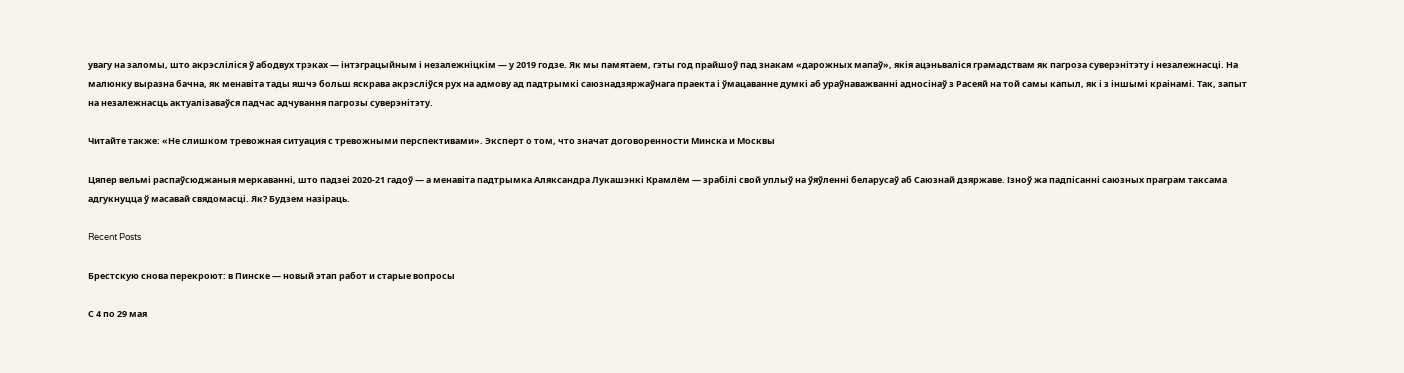увагу на заломы, што акрэсліліся ў абодвух трэках — інтэграцыйным і незалежніцкім — у 2019 годзе. Як мы памятаем, гэты год прайшоў пад знакам «дарожных мапаў», якія ацэньваліся грамадствам як пагроза суверэнітэту і незалежнасці. На малюнку выразна бачна, як менавіта тады яшчэ больш яскрава акрэсліўся рух на адмову ад падтрымкі саюзнадзяржаўнага праекта і ўмацаванне думкі аб ураўнаважванні адносінаў з Расеяй на той самы капыл, як і з іншымі краінамі. Так, запыт на незалежнасць актуалізаваўся падчас адчування пагрозы суверэнітэту.

Читайте также: «Не слишком тревожная ситуация с тревожными перспективами». Эксперт о том, что значат договоренности Минска и Москвы

Цяпер вельмі распаўсюджаныя меркаванні, што падзеі 2020-21 гадоў — а менавіта падтрымка Аляксандра Лукашэнкі Крамлём — зрабілі свой уплыў на ўяўленні беларусаў аб Саюзнай дзяржаве. Ізноў жа падпісанні саюзных праграм таксама адгукнуцца ў масавай свядомасці. Як? Будзем назіраць.

Recent Posts

Брестскую снова перекроют: в Пинске — новый этап работ и старые вопросы

С 4 по 29 мая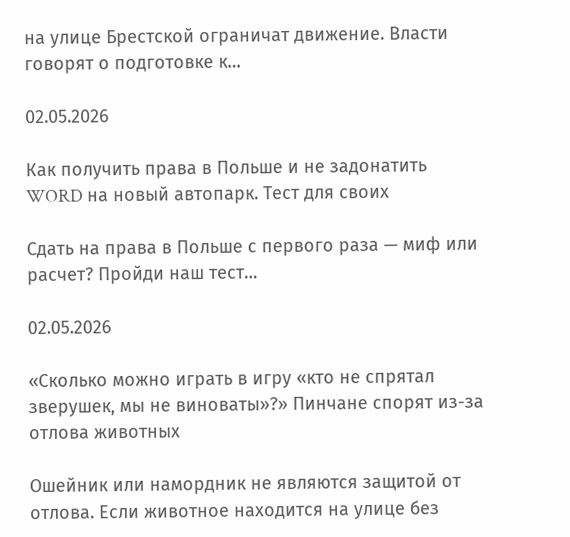на улице Брестской ограничат движение. Власти говорят о подготовке к…

02.05.2026

Как получить права в Польше и не задонатить WORD на новый автопарк. Тест для своих

Сдать на права в Польше с первого раза — миф или расчет? Пройди наш тест…

02.05.2026

«Сколько можно играть в игру «кто не спрятал зверушек, мы не виноваты»?» Пинчане спорят из-за отлова животных

Ошейник или намордник не являются защитой от отлова. Если животное находится на улице без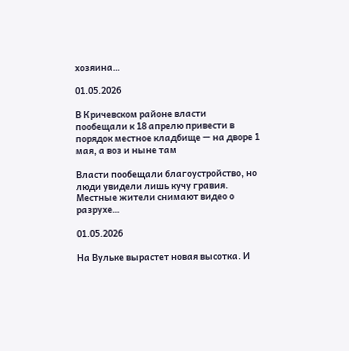хозяина…

01.05.2026

В Кричевском районе власти пообещали к 18 апрелю привести в порядок местное кладбище — на дворе 1 мая, а воз и ныне там

Власти пообещали благоустройство, но люди увидели лишь кучу гравия. Местные жители снимают видео о разрухе…

01.05.2026

На Вульке вырастет новая высотка. И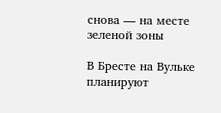снова — на месте зеленой зоны

В Бресте на Вульке планируют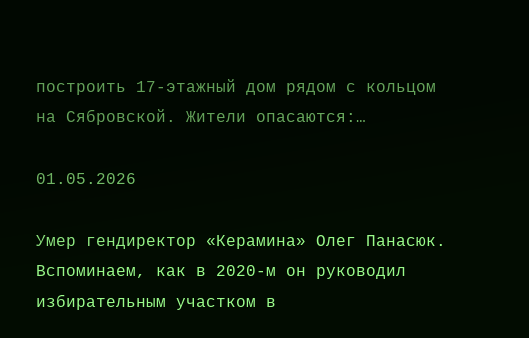построить 17-этажный дом рядом с кольцом на Сябровской. Жители опасаются:…

01.05.2026

Умер гендиректор «Керамина» Олег Панасюк. Вспоминаем, как в 2020-м он руководил избирательным участком в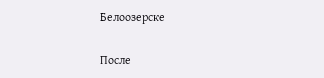Белоозерске

После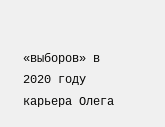«выборов» в 2020 году карьера Олега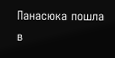Панасюка пошла в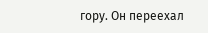гору. Он переехал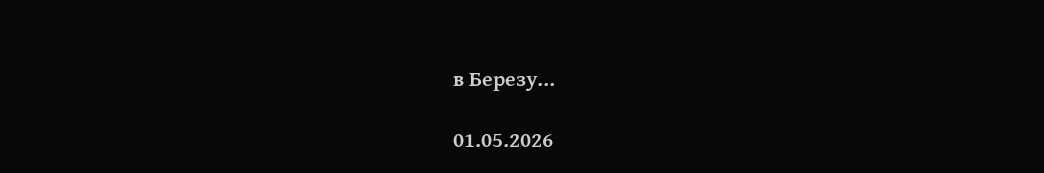в Березу…

01.05.2026